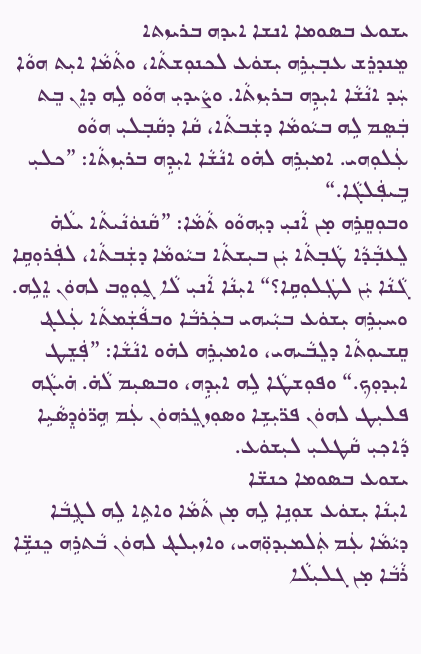ܝܫܘܥ ܒܣܘܡܐ ܐܢܫܐ ܐܝܕܗ ܒܪܝܙܬ‌ܐ
ܡܸܢܕܪܸܫ ܥܒ݂ܝܼܪܹܗ ܝܼܫܘܿܥ ܠܟܢܘܼܫܬܵ‌ܐ، ܘܬܵܡܵܐ ܐܝܼܬ ܗܘܵܐ ܚܲܕ ܐܢܵܫܵܐ ܐܝܼܕܹܗ ܒܪܝܼܙܬܵ‌ܐ. ܘܨܵܝܕܝܼ ܗܘܵܘ ܠܹܗ ܕܐܸܢ ܒܸܬ ܒܲܣܸܡ ܠܹܗ ܒܝܵܘܡܵܐ ܕܫܲܒܬܵ‌ܐ، ܩܵܐ ܕܩܵܒ݂ܠܝܼ ܗܘܵܘ ܥܲܠܘܼܗ‌ܝ. ܐܡܝܼܪܹܗ ܠܗ̇ܘ ܐܢܵܫܵܐ ܐܝܼܕܹܗ ܒܪܝܼܙܬܵ‌ܐ: ”ܟܠܝܼ ܒܹܝܦܲܠܓܵܐ.“
ܘܒܘܼܩܸܪܹܗ ܡ̣ܢ ܐܵܢܝܼ ܕܝܼܗܘܵܘ ܬܵܡܵܐ: ”ܩܵܢܘܿܢܵܝܬܵ‌ܐ ܝܠܵܗ̇ ܠܸܥܒ݂ܵܕܵܐ ܛܵܒ݂ܬܵ‌ܐ ܝܲܢ ܒܝܼܫܬܵ‌ܐ ܒܝܵܘܡܵܐ ܕܫܲܒܬܵ‌ܐ، ܠܦܲܪܘܼܩܹܐ ܓܵܢܵܐ ܝܲܢ ܠܛܲܠܘܼܩܹܐ؟“ ܐܝܼܢܵܐ ܐܵܢܝܼ ܠܵܐ ܓ̰ܘܼܘܸܒ ܠܗܘܿܢ ܐܸܠܹܗ. ܘܚܝܼܪܹܗ ܝܼܫܘܿܥ ܒܝܼܵܝܗ‌ܝ ܒܟܲܪܒܵܐ ܘܒܦܵܫܲܡܬܵ‌ܐ ܥܲܠܔ ܩܸܫܝܘܼܬܵ‌ܐ ܕܠܸܒܵܝܗ‌ܝ، ܘܐܡܝܼܪܹܗ ܠܗ̇ܘ ܐܢܵܫܵܐ: ”ܦܲܫܸܛ ܐܝܼܕܘܼܟ݂.“ ܘܦܘܼܫܛܵܐ ܠܹܗ ܐܝܼܕܹܗ، ܘܒܣܝܼܡ ܠܵܗ̇. ܗ̇ܝܓܵܗ ܦܠܝܼܛ ܠܗܘܿܢ ܦܪ̈ܝܼܫܹܐ ܘܣܘܼܙܓܸܪܗܘܿܢ ܥܲܡ ܗܹܪ̈ܘܿܕܸܣܵܝܹܐ ܕܵܐܟ݂ܝܼ ܩܵܛܠܝܼ ܠܝܼܫܘܿܥ.
ܝܫܘܥ ܒܣܘܡܐ ܟܢܫ̈ܐ
ܐܝܼܢܵܐ ܝܼܫܘܿܥ ܫܘܼܢܹܐ ܠܹܗ ܡ̣ܢ ܬܵܡܵܐ ܘܐܬܹ‌ܐ ܠܹܗ ܠܓܹܒܵܐ ܕܝܵܡܵܐ ܥܲܡ ܬܲܠܡܝܼܕܘܼ̈ܗ‌ܝ، ܘܐܙܝܼܠܔ ܠܗܘܿܢ ܒܵܬܪܹܗ ܟܸܢܫܹ̈ܐ ܪܵܒܵܐ ܡ̣ܢ ܓܠܝܼܠܵܐ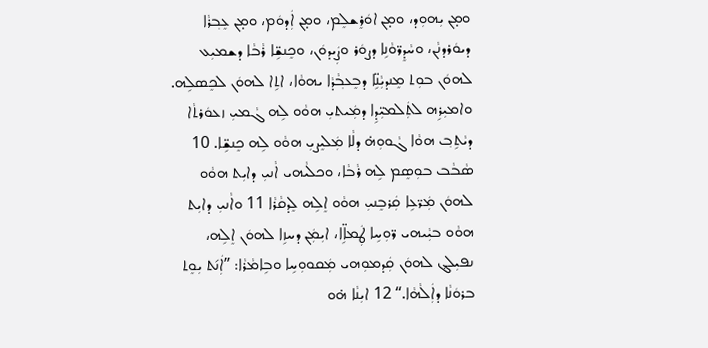ܘܡ̣ܢ ܝܼܗܘܼܕ، ܘܡ̣ܢ ܐܘܿܪܸܫܠܸܡ، ܘܡ̣ܢ ܐܲܕܘܿܡ، ܘܡ̣ܢ ܥܸܒ݂ܪܵܐ ܕܝܘܿܪܕܢܵܢ، ܘܚܵܕܸܪ̈ܘܵܢܹܐ ܕܨܘܿܪ ܘܨܲܝܕܘܿܢ، ܘܟܸܢܫܹ̈ܐ ܪܵܒܵܐ ܕܫܡܝܼܥ ܠܗܘܿܢ ܒܘܼܬ ܡܸܢܕܝܼܵܢܹ̈ܐ ܕܒܸܥܒ݂ܵܕܵܐ ܝܗܘܵܐ، ܐܬܹ‌ܐ ܠܗܘܿܢ ܠܟܸܣܠܹܗ. ܘܐܡܝܼܪܹܗ ܠܬܲܠܡܝܼ̈ܕܹܐ ܕܡܲܝܬ‌ܝܼ ܗܘܵܘ ܠܹܗ ܓܵܡܝܼ ܙܥܘܿܪܬܵ‌ܐ ܕܝܵܬܹܒ݂ ܗܘܵܐ ܓܵܘܘܼܗ̇ ܕܠܵܐ ܡܲܠܝܸܨܝܼ ܗܘܵܘ ܠܹܗ ܟܸܢܫܹ̈ܐ. 10 ܣܵܒܵܒ ܒܘܼܣܸܡ ܠܹܗ ܪܵܒܵܐ، ܘܟܠܵܝܗ‌ܝ ܐܵܢܝܼ ܕܐܝܼܬ ܗܘܵܘ ܠܗܘܿܢ ܡܲܪ̈ܥܹܐ ܩܲܪܒܸܢܝܼ ܗܘܵܘ ܐܸܠܹܗ ܠܸܕܩܵܪܵܐ 11 ܘܐܵܢܝܼ ܕܐܝܼܬ ܗܘܵܘ ܒܝܼܵܝܗ‌ܝ ܪ̈ܘܼܚܹܐ ܛܲܡܐܹ̈ܐ، ܐܝܼܡܲܢ ܕܚܙܹܐ ܠܗܘܿܢ ܐܸܠܹܗ، ܢܦܝܼܠܔ ܠܗܘܿܢ ܩܲܕܡܘܼܗ‌ܝ ܡܲܩܘܘܼܚܹܐ ܘܒܹܐܡܵܪܵܐ: ”ܐܲܢ݇ܬ ܝܼܘܸܬ ܒܪܘܿܢܵܐ ܕܐܲܠܵܗܵܐ.“ 12 ܐܝܼܢܵܐ ܗ̇ܘ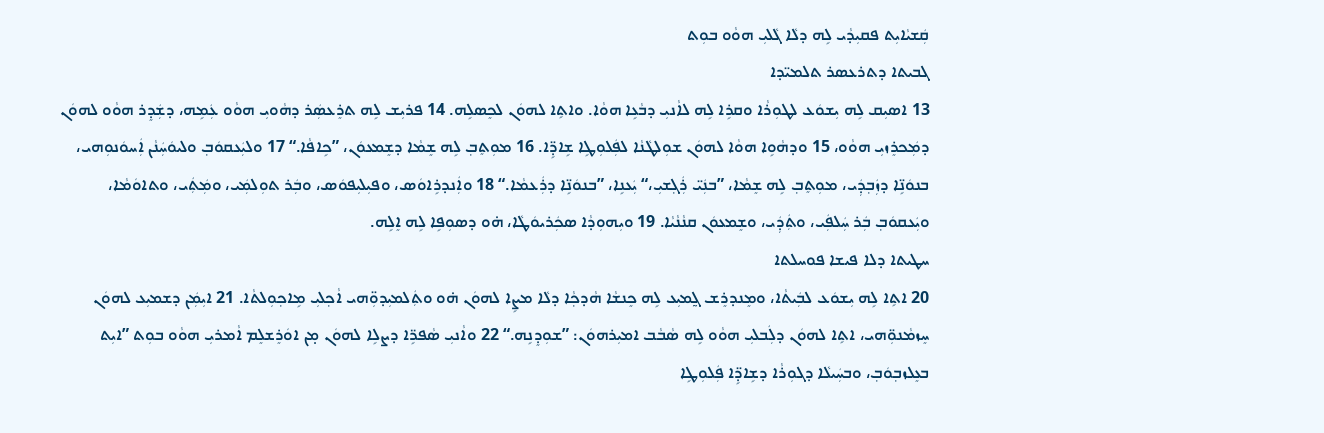ܩܲܫܝܵܐܝܼܬ ܦܩܝܼܕܵܝ ܠܹܗ ܕܠܵܐ ܓܵܠܝܼ ܗܘܵܘ ܒܘܼܬ
ܓܒܝܬ‌ܐ ܕܬܪܥܣܪ ܬܠܡܝ̈ܕܐ
13 ܐܣܝܼܩ ܠܹܗ ܝܼܫܘܿܥ ܠܛܘܼܪܵܐ ܘܩܪܹܐ ܠܹܗ ܠܐܵܢܝܼ ܕܒܵܥܹܐ ܗܘܵܐ. ܘܐܬܹ‌ܐ ܠܗܘܿܢ ܠܟܸܣܠܹܗ. 14 ܦܪܝܼܫ ܠܹܗ ܬܪܸܥܣܲܪ ܕܗܵܘܝܼ ܗܘܵܘ ܥܲܡܹܗ، ܕܫܲܕܸܪ ܗܘܵܘ ܠܗܘܿܢ ܕܡܲܟܪܸܙܝܼ ܗܘܵܘ، 15 ܘܕܗܵܘܹܐ ܗܘܵܐ ܠܗܘܿܢ ܫܘܼܠܛܵܢܵܐ ܠܦܲܠܘܼܛܹܐ ܫܹܐܕܹ̈ܐ. 16 ܡܘܼܬܸܒ݂ ܠܹܗ ܫܸܡܵܐ ܕܫܸܡܥܘܿܢ، ”ܟܹܐܦܵܐ.“ 17 ܘܠܝܲܥܩܘܿܒ݂ ܘܠܝܘܿܚܲܢܵܢ ܐܲܚܘܿܢܘܼܗ‌ܝ، ܒܢܘܿܢܹ̈ܐ ܕܙܲܒ݂ܕܲܝ، ܡܘܼܬܸܒ݂ ܠܹܗ ܫܸܡܵܐ، ”ܒܢܲܝ̈ ܪܲܓ݂ܫܝܼ،“ ܝܲܥܢܹܐ، ”ܒܢܘܿܢܹ̈ܐ ܕܪܲܥܡܵܐ.“ 18 ܘܐܲܢܕܪܹܐܘܿܣ، ܘܦܝܼܠܝܼܦܘܿܣ، ܘܒܲܪ ܬܘܼܠܡܲܝ، ܘܡܲܬܲ‌ܝ، ܘܬܐܘܿܡܵܐ، ܘܝܲܥܩܘܿܒ݂ ܒܲܪ ܚܲܠܦܲܝ، ܘܬܲܕܲܝ، ܘܫܸܡܥܘܿܢ ܩܢܵܢܵܝܵܐ. 19 ܘܝܼܗܘܼܕܵܐ ܣܟܲܪܝܘܿܛܵܐ، ܗ̇ܘ ܕܣܘܼܦܹܐ ܠܹܗ ܐܸܠܹܗ.
ܚܛܝܬ‌ܐ ܕܠܐ ܦܝܫܐ ܦܘܚܠܬ‌ܐ
20 ܐܬܹ‌ܐ ܠܹܗ ܝܼܫܘܿܥ ܠܒܲܝܬܵ‌ܐ، ܘܡܸܢܕܪܸܫ ܓ̰ܡܝܼܥ ܠܹܗ ܟܸܢܫܵܐ ܗܵܕܟ݂ܵܐ ܕܠܵܐ ܡܨܹܐ ܠܗܘܿܢ ܗ̇ܘ ܘܬܲܠܡܝܼܕܘܼ̈ܗ‌ܝ ܐܵܟ݂ܠܝܼ ܡܹܐܟ݂ܘܼܠܬܵ‌ܐ. 21 ܐܝܼܡܲܢ ܕܫܡܝܼܥ ܠܗܘܿܢ ܚܸܙܡܵܢܘܼ̈ܗ‌ܝ، ܐܬܹ‌ܐ ܠܗܘܿܢ ܕܠܲܒܠܝܼ ܗܘܵܘ ܠܹܗ ܣܵܒܵܒ ܐܡܝܼܪܗܘܿܢ: ”ܫܘܼܕܸܢܹܗ.“ 22 ܘܐܵܢܝܼ ܣܵܦܪܹ̈ܐ ܕܨܠܹܐ ܠܗܘܿܢ ܡ̣ܢ ܐܘܿܪܸܫܠܸܡ ܐܵܡܪܝܼ ܗܘܵܘ ܒܘܼܬ ”ܐܝܼܬ ܒܥܸܠܙܒ݂ܘܿܒ݂، ܘܒܚܲܝܠܵܐ ܕܓܘܼܪܵܐ ܕܫܹܐܕܹ̈ܐ ܦܲܠܘܼܛܹܐ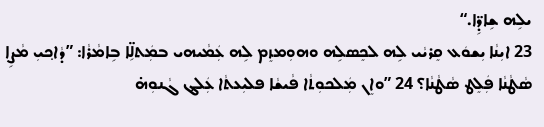ܝܠܹܗ ܫܹܐܕܹ̈ܐ.“
23 ܐܝܼܢܵܐ ܝܼܫܘܿܥ ܩܸܪܝܵܝ ܠܹܗ ܠܟܸܣܠܹܗ ܘܗܘܼܡܙܸܡ ܠܹܗ ܥܲܡܵܝܗ‌ܝ ܒܡܲܬܠܹ̈ܐ ܒܹܐܡܵܪܵܐ: ”ܕܵܐܟ݂ܝܼ ܡܵܨܹܐ ܣܵܛܵܢܵܐ ܦܲܠܸܛ ܣܵܛܵܢܵܐ؟ 24 ”ܘܐܸܢ ܡܲܠܟܘܼܬܵ‌ܐ ܦܵܝܫܵܐ ܦܠܝܼܥܬܵ‌ܐ ܥܲܠܔ ܓܵܢܘܼܗ̇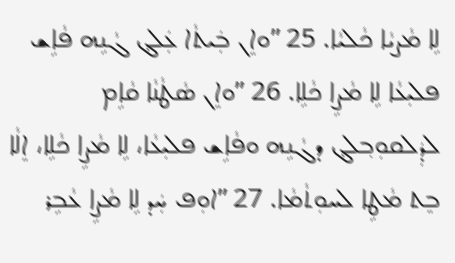ܠܹܐ ܡܵܨܝܵܐ ܟܵܠܝܵܐ. 25 ”ܘܐܸܢ ܒܲܝܬܵ‌ܐ ܥܲܠܔ ܓܵܢܹܗ ܦܵܐܹܫ ܦܠܝܼܥܵܐ ܠܹܐ ܡܵܨܹܐ ܟܵܠܹܐ. 26 ”ܘܐܸܢ ܣܵܛܵܢܵܐ ܩܵܐܹܡ ܠܕܲܠܩܘܼܒ݂ܠܔ ܕܓܵܢܹܗ ܘܦܵܐܹܫ ܦܠܝܼܥܵܐ، ܠܹܐ ܡܵܨܹܐ ܟܵܠܹܐ، ܐܸܠܵܐ ܒܸܬ ܡܵܛܹܐ ܠܚܘܼܬܵܡܵܐ. 27 ”ܐܘܼܦ ܚܲܕ ܠܹܐ ܡܵܨܹܐ ܥܵܒܹܪ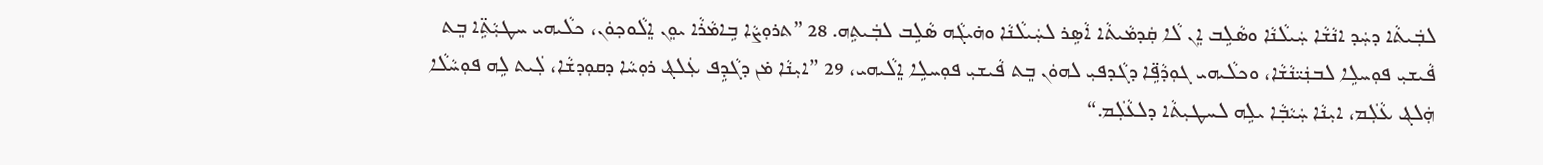ܠܒܲܝܬܵ‌ܐ ܕܚܲܕ ܐܢܵܫܵܐ ܚܲܝܠܵܢܵܐ ܘܣܵܠܹܒ ܐܸܢ ܠܵܐ ܩܲܕܡܵܝܬܵ‌ܐ ܐܵܣܹܪ ܠܚܲܝܠܵܢܵܐ ܘܗ̇ܝܓܵܗ ܣܵܠܹܒ ܠܒܲܝܬܹܗ. 28 ”ܬܪܘܼܨܵܐ ܒܹܐܡܵܪܵܐ ܝܘܸܢ ܐܸܠܵܘܟ݂ܘܿܢ، ܟܠܵܝܗ‌ܝ ܚܛܝܼܵܬܹ̈‌ܐ ܒܸܬ ܦܵܝܫܝܼ ܦܘܼܚܠܹܐ ܠܒܢܲܝ̈ܢܵܫܵܐ، ܘܟܠܵܝܗ‌ܝ ܓܘܼܕܵܦܹ̈ܐ ܕܓܵܕܦܝܼ ܠܗܘܿܢ ܒܸܬ ܦܵܝܫܝܼ ܦܘܼܚܠܹܐ ܐܸܠܵܝܗ‌ܝ، 29 ”ܐܝܼܢܵܐ ܡ̇ܢ ܕܓܵܕܹܦ ܥܲܠܔ ܪܘܼܚܵܐ ܕܩܘܼܕܫܵܐ، ܠܲܝܬ ܠܹܗ ܦܘܼܚܵܠܵܐ ܗܲܠܔ ܥܵܠܲܡ، ܐܝܼܢܵܐ ܚܲܝܵܒ݂ܵܐ ܝܠܹܗ ܠܚܛܝܼܬܵ‌ܐ ܕܠܥܵܠܲܡ.“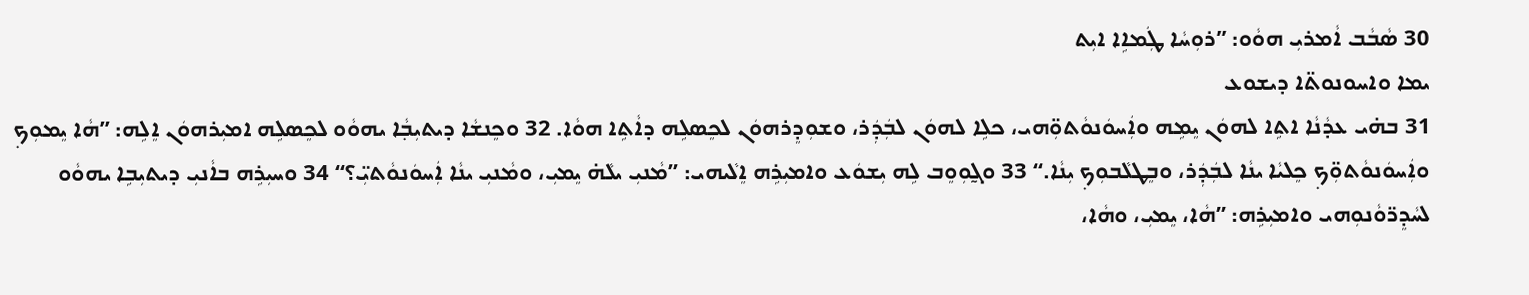30 ܣܵܒܵܒ ܐܵܡܪܝܼ ܗܘܵܘ: ”ܪܘܼܚܵܐ ܛܲܡܐܹܐ ܐܝܼܬ
ܝܡܐ ܘܐܚܘܢܘܬ̈‌ܐ ܕܝܫܘܥ
31 ܒܗ̇ܝ ܥܕܵܢܵܐ ܐܬܹ‌ܐ ܠܗܘܿܢ ܝܸܡܹܗ ܘܐܲܚܘܿܢܘܵܬܘܼ̈ܗ‌ܝ، ܟܠܹܐ ܠܗܘܿܢ ܠܒܲܕܲܪ، ܘܫܘܼܕܸܪܗܘܿܢ ܠܟܸܣܠܹܗ ܕܐܵܬܹ‌ܐ ܗܘܵܐ. 32 ܘܟܸܢܫܵܐ ܕܝܬܝܼܒ݂ܵܐ ܝܗܘܵܘ ܠܟܸܣܠܹܗ ܐܡܝܼܪܗܘܿܢ ܐܸܠܹܗ: ”ܗܵܐ ܝܸܡܘܼܟ݂ ܘܐܲܚܘܿܢܘܵܬܘܼ̈ܟ݂ ܟܸܠܝܵܐ ܝܢܵܐ ܠܒܲܕܲܪ، ܘܒܸܛܠܵܒܘܼܟ݂ ܝܼܢܵܐ.“ 33 ܘܓ̰ܘܼܘܸܒ ܠܹܗ ܝܼܫܘܿܥ ܘܐܡܝܼܪܹܗ ܐܸܠܵܝܗ‌ܝ: ”ܡܵܢܝܼ ܝܠܵܗ̇ ܝܸܡܝܼ، ܘܡܵܢܝܼ ܝܢܵܐ ܐܲܚܘܿܢܘܵܬ‌ܝܼ̈؟“ 34 ܘܚܝܼܪܹܗ ܒܐܵܢܝܼ ܕܝܬܝܼܒܹܐ ܝܗܘܵܘ ܠܚܵܕܸܪ̈ܘܵܢܘܼܗ‌ܝ ܘܐܡܝܼܪܹܗ: ”ܗܵܐ، ܝܸܡܝܼ، ܘܗܵܐ،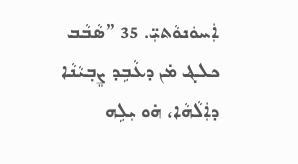ܐܲܚܘܿܢܘܵܬ‌ܝܼ̈. 35 ”ܣܵܒܵܒ ܟܠܔ ܡ̇ܢ ܕܥܵܒܹܕ ܨܸܒ݂ܝܵܢܵܐ ܕܐܲܠܵܗܵܐ، ܗ̇ܘ ܝܼܠܹܗ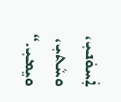ܐܲܚܘܿܢܝܼ، ܘܚܵܬ‌ܝܼ، ܘܝܸܡܝܼ.“